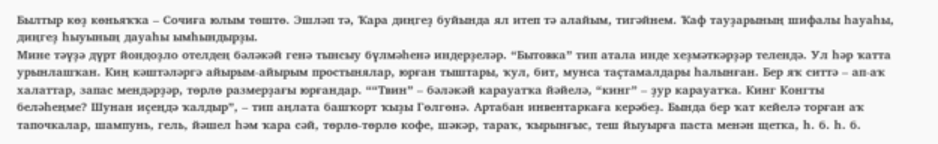Былтыр көҙ көньяҡҡа – Сочиға юлым төштө. Эшләп тә, Ҡара диңгеҙ буйында ял итеп тә алайым, тигәйнем. Ҡаф тауҙарының шифалы һауаһы, диңгеҙ һыуының дауаһы ымһындырҙы.
Мине тәүҙә дүрт йондоҙло отелдең бәләкәй генә тынсыу бүлмәһенә индерҙеләр. “Бытовка” тип атала инде хеҙмәткәрҙәр телендә. Ул һәр ҡатта урынлашҡан. Киң кәштәләргә айырым-айырым простынялар, юрған тыштары, ҡул, бит, мунса таҫтамалдары һалынған. Бер яҡ ситтә – ап-аҡ халаттар, запас мендәрҙәр, төрлө размерҙағы юрғандар. ““Твин” – бәләкәй карауатҡа йәйелә, “кинг” – ҙур карауатҡа. Кинг Конгты беләһеңме? Шунан иҫеңдә ҡалдыр”, – тип аңлата башҡорт ҡыҙы Гөлгөнә. Артабан инвентаркаға керәбеҙ. Бында бер ҡат кейелә торған аҡ тапочкалар, шампунь, гель, йәшел һәм ҡара сәй, төрлө-төрлө кофе, шәкәр, тараҡ, ҡырынғыс, теш йыуырға паста менән щетка, һ. б. һ. б.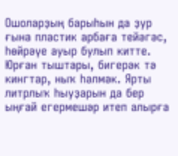Ошоларҙың барыһын да ҙур ғына пластик арбаға тейәгәс, һөйрәүе ауыр булып китте. Юрған тыштары, бигерәк тә кингтар, ныҡ һәлмәк. Ярты литрлыҡ һыуҙарын да бер ыңғай егермешәр итеп алырға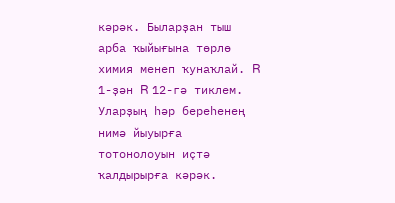кәрәк. Быларҙан тыш арба ҡыйығына төрлө химия менеп ҡунаҡлай. R 1-ҙән R 12-гә тиклем. Уларҙың һәр береһенең нимә йыуырға тотонолоуын иҫтә ҡалдырырға кәрәк.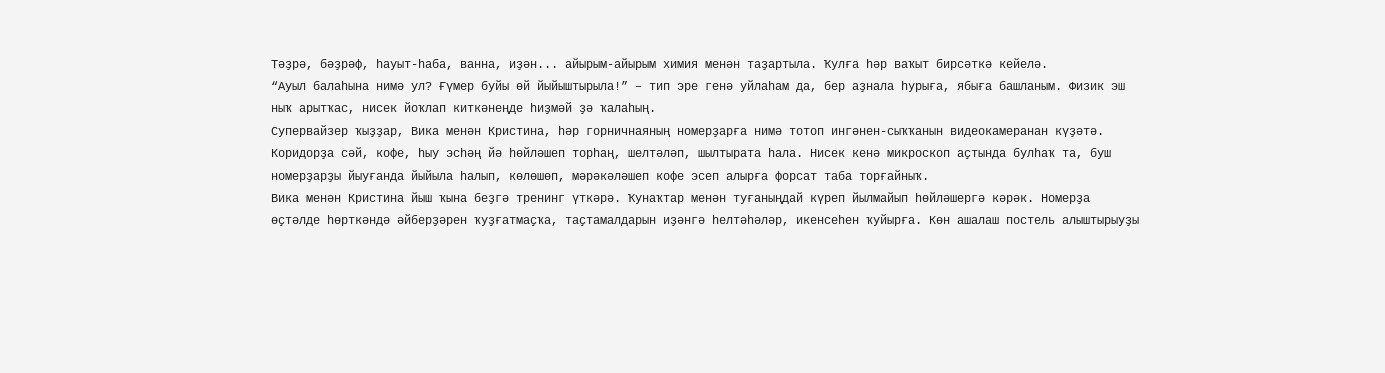Тәҙрә, бәҙрәф, һауыт-һаба, ванна, иҙән... айырым-айырым химия менән таҙартыла. Ҡулға һәр ваҡыт бирсәткә кейелә.
“Ауыл балаһына нимә ул? Ғүмер буйы өй йыйыштырыла!” – тип эре генә уйлаһам да, бер аҙнала һурыға, ябыға башланым. Физик эш ныҡ арытҡас, нисек йоҡлап киткәнеңде һиҙмәй ҙә ҡалаһың.
Супервайзер ҡыҙҙар, Вика менән Кристина, һәр горничнаяның номерҙарға нимә тотоп ингәнен-сыҡҡанын видеокамеранан күҙәтә. Коридорҙа сәй, кофе, һыу эсһәң йә һөйләшеп торһаң, шелтәләп, шылтырата һала. Нисек кенә микроскоп аҫтында булһаҡ та, буш номерҙарҙы йыуғанда йыйыла һалып, көлөшөп, мәрәкәләшеп кофе эсеп алырға форсат таба торғайныҡ.
Вика менән Кристина йыш ҡына беҙгә тренинг үткәрә. Ҡунаҡтар менән туғаныңдай күреп йылмайып һөйләшергә кәрәк. Номерҙа өҫтәлде һөрткәндә әйберҙәрен ҡуҙғатмаҫҡа, таҫтамалдарын иҙәнгә һелтәһәләр, икенсеһен ҡуйырға. Көн ашалаш постель алыштырыуҙы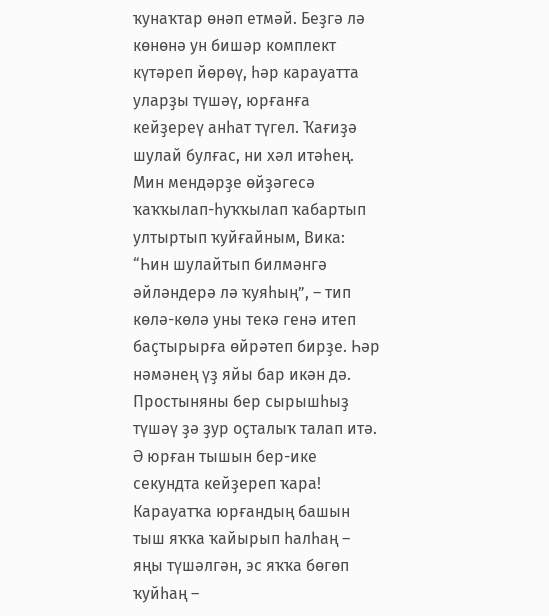ҡунаҡтар өнәп етмәй. Беҙгә лә көнөнә ун бишәр комплект күтәреп йөрөү, һәр карауатта уларҙы түшәү, юрғанға кейҙереү анһат түгел. Ҡағиҙә шулай булғас, ни хәл итәһең. Мин мендәрҙе өйҙәгесә ҡаҡҡылап-һуҡҡылап ҡабартып ултыртып ҡуйғайным, Вика: “Һин шулайтып билмәнгә әйләндерә лә ҡуяһың”, – тип көлә-көлә уны текә генә итеп баҫтырырға өйрәтеп бирҙе. Һәр нәмәнең үҙ яйы бар икән дә. Простыняны бер сырышһыҙ түшәү ҙә ҙур оҫталыҡ талап итә. Ә юрған тышын бер-ике секундта кейҙереп ҡара! Карауатҡа юрғандың башын тыш яҡҡа ҡайырып һалһаң – яңы түшәлгән, эс яҡҡа бөгөп ҡуйһаң –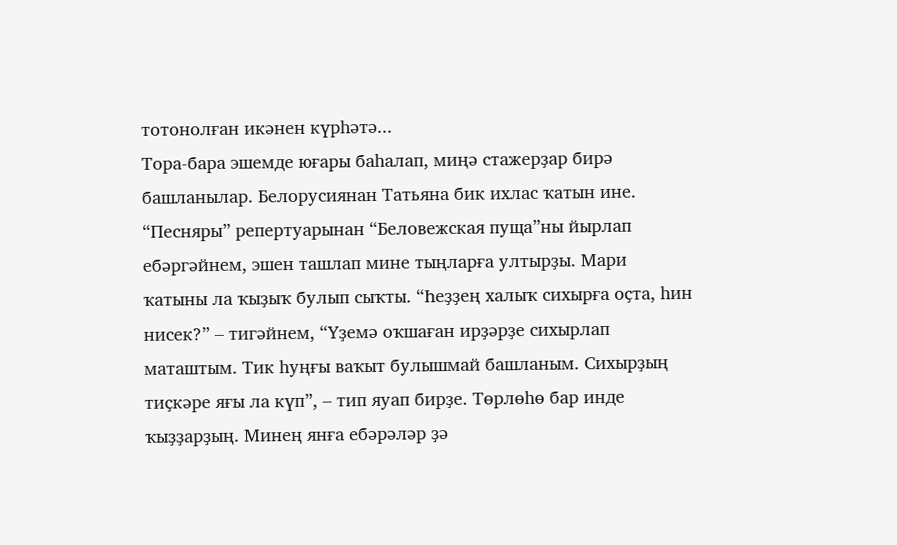тотонолған икәнен күрһәтә...
Тора-бара эшемде юғары баһалап, миңә стажерҙар бирә башланылар. Белорусиянан Татьяна бик ихлас ҡатын ине. “Песняры” репертуарынан “Беловежская пуща”ны йырлап ебәргәйнем, эшен ташлап мине тыңларға ултырҙы. Мари ҡатыны ла ҡыҙыҡ булып сыҡты. “Һеҙҙең халыҡ сихырға оҫта, һин нисек?” – тигәйнем, “Үҙемә оҡшаған ирҙәрҙе сихырлап маташтым. Тик һуңғы ваҡыт булышмай башланым. Сихырҙың тиҫкәре яғы ла күп”, – тип яуап бирҙе. Төрлөһө бар инде ҡыҙҙарҙың. Минең янға ебәрәләр ҙә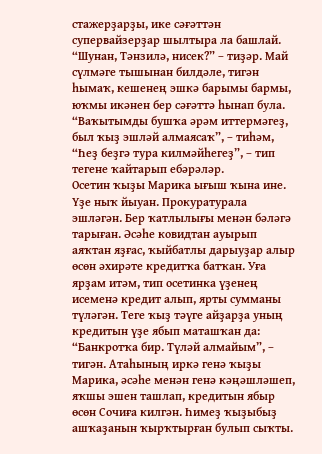стажерҙарҙы, ике сәғәттән супервайзерҙар шылтыра ла башлай. “Шунан, Тәнзилә, нисек?” – тиҙәр. Май сүлмәге тышынан билдәле, тигән һымаҡ, кешенең эшкә барымы бармы, юҡмы икәнен бер сәғәттә һынап була. “Ваҡытымды бушҡа әрәм иттермәгеҙ, был ҡыҙ эшләй алмаясаҡ”, – тиһәм, “Һеҙ беҙгә тура килмәйһегеҙ”, – тип тегене ҡайтарып ебәрәләр.
Осетин ҡыҙы Марика ығыш ҡына ине. Үҙе ныҡ йыуан. Прокуратурала эшләгән. Бер ҡатлылығы менән бәләгә тарыған. Әсәһе ковидтан ауырып аяҡтан яҙғас, ҡыйбатлы дарыуҙар алыр өсөн әхирәте кредитҡа батҡан. Уға ярҙам итәм, тип осетинка үҙенең исеменә кредит алып, ярты сумманы түләгән. Теге ҡыҙ тәүге айҙарҙа уның кредитын үҙе ябып маташҡан да: “Банкротҡа бир. Түләй алмайым”, – тигән. Атаһының иркә генә ҡыҙы Марика, әсәһе менән генә кәңәшләшеп, яҡшы эшен ташлап, кредитын ябыр өсөн Сочиға килгән. Һимеҙ ҡыҙыбыҙ ашҡаҙанын ҡырҡтырған булып сыҡты.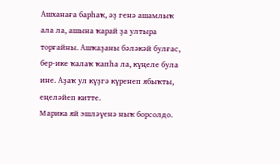Ашханаға барһаҡ, әҙ генә ашамлыҡ ала ла, ашына ҡарай ҙа ултыра торғайны. Ашҡаҙаны бәләкәй булғас, бер-ике ҡалаҡ ҡапһа ла, күңеле була ине. Аҙаҡ ул күҙгә күренеп ябыҡты, еңеләйеп китте.
Марика яй эшләүенә ныҡ борсолдо.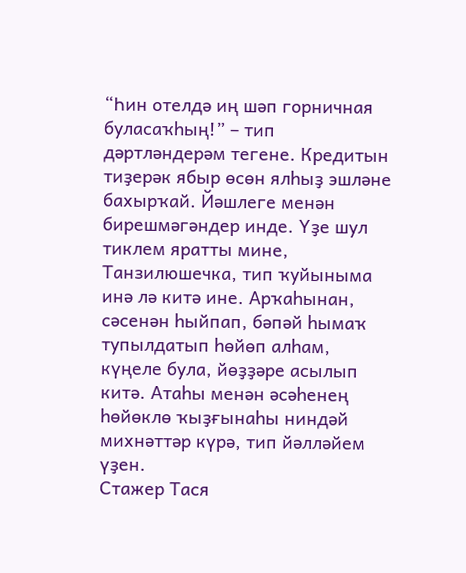“Һин отелдә иң шәп горничная буласаҡһың!” – тип дәртләндерәм тегене. Кредитын тиҙерәк ябыр өсөн ялһыҙ эшләне бахырҡай. Йәшлеге менән бирешмәгәндер инде. Үҙе шул тиклем яратты мине, Танзилюшечка, тип ҡуйыныма инә лә китә ине. Арҡаһынан, сәсенән һыйпап, бәпәй һымаҡ тупылдатып һөйөп алһам, күңеле була, йөҙҙәре асылып китә. Атаһы менән әсәһенең һөйөклө ҡыҙғынаһы ниндәй михнәттәр күрә, тип йәлләйем үҙен.
Стажер Тася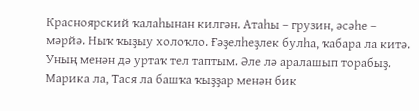Красноярский ҡалаһынан килгән. Атаһы – грузин, әсәһе – мәрйә. Ныҡ ҡыҙыу холоҡло. Ғәҙелһеҙлек булһа, ҡабара ла китә. Уның менән дә уртаҡ тел таптым. Әле лә аралашып торабыҙ. Марика ла, Тася ла башҡа ҡыҙҙар менән бик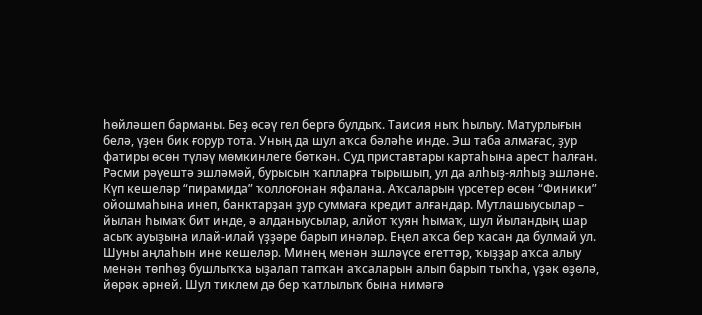һөйләшеп барманы. Беҙ өсәү гел бергә булдыҡ. Таисия ныҡ һылыу. Матурлығын белә, үҙен бик ғорур тота. Уның да шул аҡса бәләһе инде. Эш таба алмағас, ҙур фатиры өсөн түләү мөмкинлеге бөткән. Суд приставтары картаһына арест һалған. Рәсми рәүештә эшләмәй, бурысын ҡапларға тырышып, ул да алһыҙ-ялһыҙ эшләне.
Күп кешеләр “пирамида” ҡоллоғонан яфалана. Аҡсаларын үрсетер өсөн “Финики” ойошмаһына инеп, банктарҙан ҙур суммаға кредит алғандар. Мутлашыусылар – йылан һымаҡ бит инде, ә алданыусылар, алйот ҡуян һымаҡ, шул йыландың шар асыҡ ауыҙына илай-илай үҙҙәре барып инәләр. Еңел аҡса бер ҡасан да булмай ул. Шуны аңлаһын ине кешеләр. Минең менән эшләүсе егеттәр, ҡыҙҙар аҡса алыу менән төпһөҙ бушлыҡҡа ыҙалап тапҡан аҡсаларын алып барып тыҡһа, үҙәк өҙөлә, йөрәк әрней. Шул тиклем дә бер ҡатлылыҡ бына нимәгә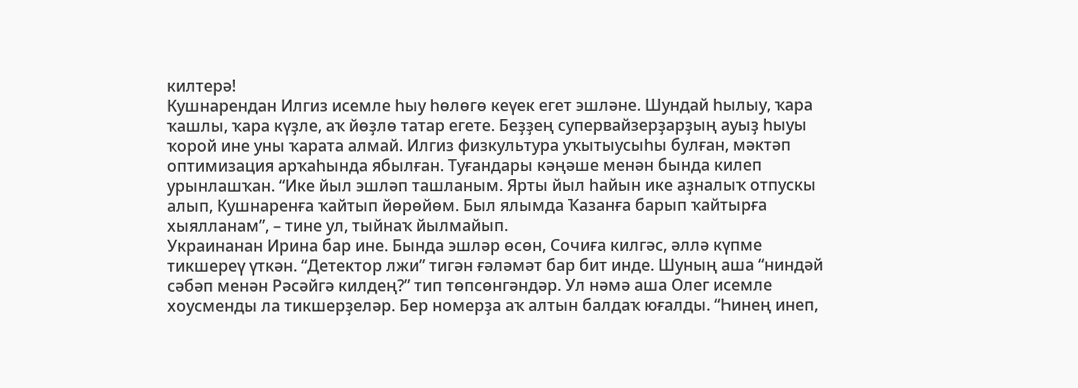килтерә!
Кушнарендан Илгиз исемле һыу һөлөгө кеүек егет эшләне. Шундай һылыу, ҡара ҡашлы, ҡара күҙле, аҡ йөҙлө татар егете. Беҙҙең супервайзерҙарҙың ауыҙ һыуы ҡорой ине уны ҡарата алмай. Илгиз физкультура уҡытыусыһы булған, мәктәп оптимизация арҡаһында ябылған. Туғандары кәңәше менән бында килеп урынлашҡан. “Ике йыл эшләп ташланым. Ярты йыл һайын ике аҙналыҡ отпускы алып, Кушнаренға ҡайтып йөрөйөм. Был ялымда Ҡазанға барып ҡайтырға хыялланам”, – тине ул, тыйнаҡ йылмайып.
Украинанан Ирина бар ине. Бында эшләр өсөн, Сочиға килгәс, әллә күпме тикшереү үткән. “Детектор лжи” тигән ғәләмәт бар бит инде. Шуның аша “ниндәй сәбәп менән Рәсәйгә килдең?” тип төпсөнгәндәр. Ул нәмә аша Олег исемле хоусменды ла тикшерҙеләр. Бер номерҙа аҡ алтын балдаҡ юғалды. “Һинең инеп,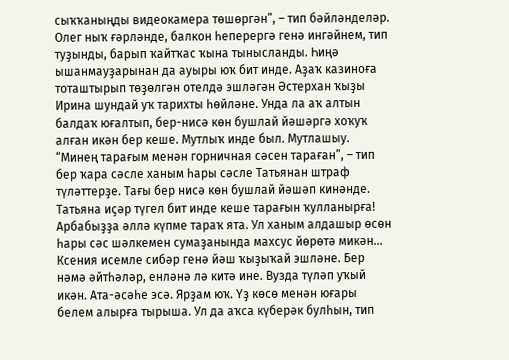сыҡҡаныңды видеокамера төшөргән”, – тип бәйләнделәр. Олег ныҡ ғәрләнде, балкон һеперергә генә ингәйнем, тип туҙынды, барып ҡайтҡас ҡына тынысланды. Һиңә ышанмауҙарынан да ауыры юҡ бит инде. Аҙаҡ казиноға тоташтырып төҙөлгән отелдә эшләгән Әстерхан ҡыҙы Ирина шундай уҡ тарихты һөйләне. Унда ла аҡ алтын балдаҡ юғалтып, бер-нисә көн бушлай йәшәргә хоҡуҡ алған икән бер кеше. Мутлыҡ инде был. Мутлашыу. “Минең тарағым менән горничная сәсен тараған”, – тип бер ҡара сәсле ханым һары сәсле Татьянан штраф түләттерҙе. Тағы бер нисә көн бушлай йәшәп кинәнде. Татьяна иҫәр түгел бит инде кеше тарағын ҡулланырға! Арбабыҙҙа әллә күпме тараҡ ята. Ул ханым алдашыр өсөн һары сәс шәлкемен сумаҙанында махсус йөрөтә микән...
Ксения исемле сибәр генә йәш ҡыҙыҡай эшләне. Бер нәмә әйтһәләр, енләнә лә китә ине. Вузда түләп уҡый икән. Ата-әсәһе эсә. Ярҙам юҡ. Үҙ көсө менән юғары белем алырға тырыша. Ул да аҡса күберәк булһын, тип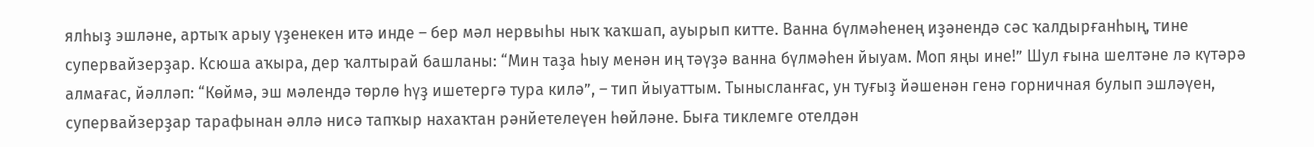ялһыҙ эшләне, артыҡ арыу үҙенекен итә инде – бер мәл нервыһы ныҡ ҡаҡшап, ауырып китте. Ванна бүлмәһенең иҙәнендә сәс ҡалдырғанһың, тине супервайзерҙар. Ксюша аҡыра, дер ҡалтырай башланы: “Мин таҙа һыу менән иң тәүҙә ванна бүлмәһен йыуам. Моп яңы ине!” Шул ғына шелтәне лә күтәрә алмағас, йәлләп: “Көймә, эш мәлендә төрлө һүҙ ишетергә тура килә”, – тип йыуаттым. Тынысланғас, ун туғыҙ йәшенән генә горничная булып эшләүен, супервайзерҙар тарафынан әллә нисә тапҡыр нахаҡтан рәнйетелеүен һөйләне. Быға тиклемге отелдән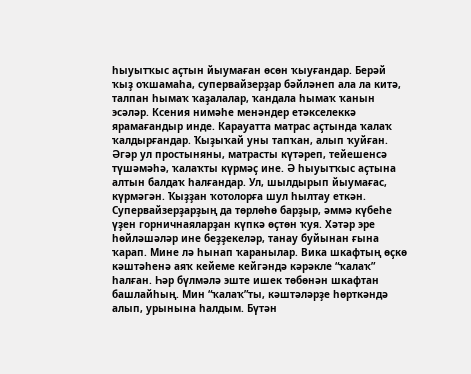һыуытҡыс аҫтын йыумаған өсөн ҡыуғандар. Берәй ҡыҙ оҡшамаһа, супервайзерҙар бәйләнеп ала ла китә, талпан һымаҡ ҡаҙалалар, ҡандала һымаҡ ҡанын эсәләр. Ксения нимәһе менәндер етәкселеккә ярамағандыр инде. Карауатта матрас аҫтында ҡалаҡ ҡалдырғандар. Ҡыҙыҡай уны тапҡан, алып ҡуйған. Әгәр ул простыняны, матрасты күтәреп, тейешенсә түшәмәһә, ҡалаҡты күрмәҫ ине. Ә һыуытҡыс аҫтына алтын балдаҡ һалғандар. Ул, шылдырып йыумағас, күрмәгән. Ҡыҙҙан ҡотолорға шул һылтау еткән.
Супервайзерҙарҙың да төрлөһө барҙыр, әммә күбеһе үҙен горничнаяларҙан күпкә өҫтөн ҡуя. Хәтәр эре һөйләшәләр ине беҙҙекеләр, танау буйынан ғына ҡарап. Мине лә һынап ҡаранылар. Вика шкафтың өҫкө кәштәһенә аяҡ кейеме кейгәндә кәрәкле “ҡалаҡ” һалған. Һәр бүлмәлә эште ишек төбөнән шкафтан башлайһың. Мин “ҡалаҡ”ты, кәштәләрҙе һөрткәндә алып, урынына һалдым. Бүтән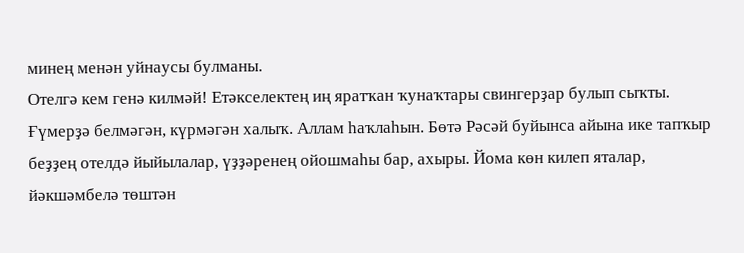минең менән уйнаусы булманы.
Отелгә кем генә килмәй! Етәкселектең иң яратҡан ҡунаҡтары свингерҙар булып сыҡты. Ғүмерҙә белмәгән, күрмәгән халыҡ. Аллам һаҡлаһын. Бөтә Рәсәй буйынса айына ике тапҡыр беҙҙең отелдә йыйылалар, үҙҙәренең ойошмаһы бар, ахыры. Йома көн килеп яталар, йәкшәмбелә төштән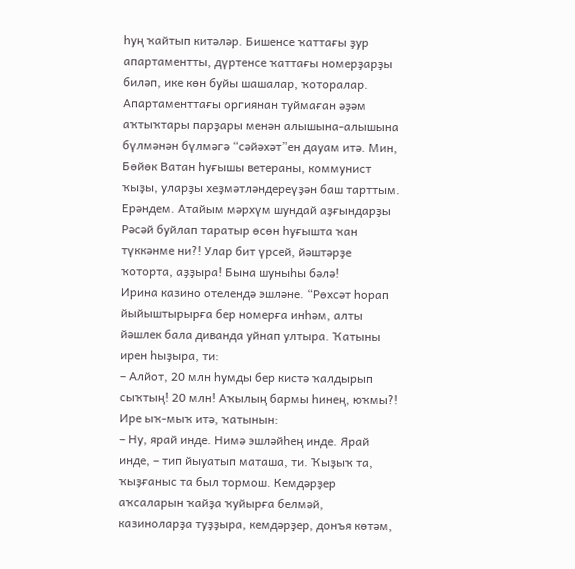һуң ҡайтып китәләр. Бишенсе ҡаттағы ҙур апартаментты, дүртенсе ҡаттағы номерҙарҙы биләп, ике көн буйы шашалар, ҡоторалар. Апартаменттағы оргиянан туймаған әҙәм аҡтыҡтары парҙары менән алышына-алышына бүлмәнән бүлмәгә “сәйәхәт”ен дауам итә. Мин, Бөйөк Ватан һуғышы ветераны, коммунист ҡыҙы, уларҙы хеҙмәтләндереүҙән баш тарттым. Ерәндем. Атайым мәрхүм шундай аҙғындарҙы Рәсәй буйлап таратыр өсөн һуғышта ҡан түккәнме ни?! Улар бит үрсей, йәштәрҙе ҡоторта, аҙҙыра! Бына шуныһы бәлә!
Ирина казино отелендә эшләне. “Рөхсәт һорап йыйыштырырға бер номерға инһәм, алты йәшлек бала диванда уйнап ултыра. Ҡатыны ирен һыҙыра, ти:
– Алйот, 20 млн һумды бер кистә ҡалдырып сыҡтың! 20 млн! Аҡылың бармы һинең, юҡмы?!
Ире ыҡ-мыҡ итә, ҡатынын:
– Ну, ярай инде. Нимә эшләйһең инде. Ярай инде, – тип йыуатып маташа, ти. Ҡыҙыҡ та, ҡыҙғаныс та был тормош. Кемдәрҙер аҡсаларын ҡайҙа ҡуйырға белмәй, казиноларҙа туҙҙыра, кемдәрҙер, донъя көтәм,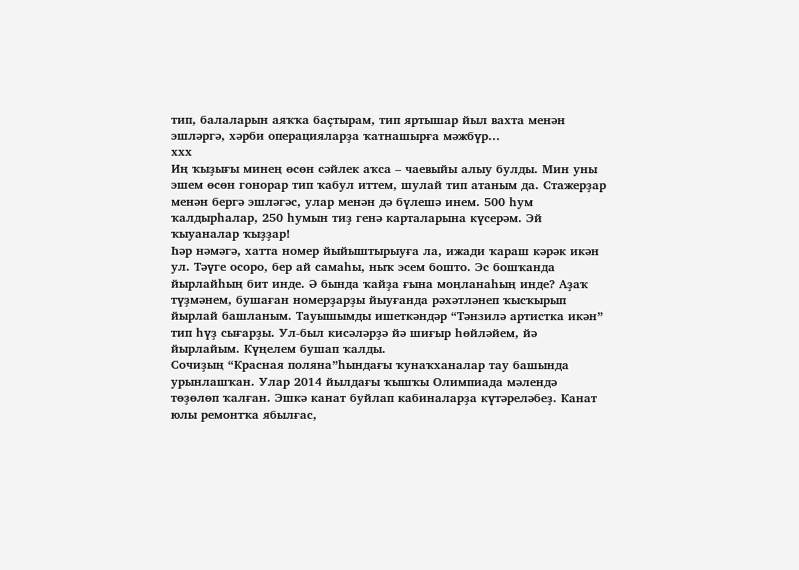тип, балаларын аяҡҡа баҫтырам, тип яртышар йыл вахта менән эшләргә, хәрби операцияларҙа ҡатнашырға мәжбүр...
ххх
Иң ҡыҙығы минең өсөн сәйлек аҡса – чаевыйы алыу булды. Мин уны эшем өсөн гонорар тип ҡабул иттем, шулай тип атаным да. Стажерҙар менән бергә эшләгәс, улар менән дә бүлешә инем. 500 һум ҡалдырһалар, 250 һумын тиҙ генә карталарына күсерәм. Эй ҡыуаналар ҡыҙҙар!
Һәр нәмәгә, хатта номер йыйыштырыуға ла, ижади ҡараш кәрәк икән ул. Тәүге осоро, бер ай самаһы, ныҡ эсем бошто. Эс бошҡанда йырлайһың бит инде. Ә бында ҡайҙа ғына моңланаһың инде? Аҙаҡ түҙмәнем, бушаған номерҙарҙы йыуғанда рәхәтләнеп ҡысҡырып йырлай башланым. Тауышымды ишеткәндәр “Тәнзилә артистка икән” тип һүҙ сығарҙы. Ул-был кисәләрҙә йә шиғыр һөйләйем, йә йырлайым. Күңелем бушап ҡалды.
Сочиҙың “Красная поляна”һындағы ҡунаҡханалар тау башында урынлашҡан. Улар 2014 йылдағы ҡышҡы Олимпиада мәлендә төҙөлөп ҡалған. Эшкә канат буйлап кабиналарҙа күтәреләбеҙ. Канат юлы ремонтҡа ябылғас,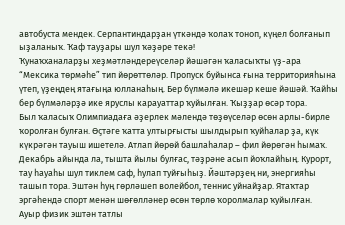автобуста мендек. Серпантиндарҙан үткәндә ҡолаҡ тоноп, күңел болғанып ыҙаланыҡ. Ҡаф тауҙары шул ҡәҙәре текә!
Ҡунаҡханаларҙы хеҙмәтләндереүселәр йәшәгән ҡаласыҡты үҙ-ара “Мексика төрмәһе” тип йөрөттөләр. Пропуск буйынса ғына территорияһына үтеп, үҙеңдең ятағыңа юлланаһың. Бер бүлмәлә икешәр кеше йәшәй. Ҡайһы бер бүлмәләрҙә ике яруслы карауаттар ҡуйылған. Ҡыҙҙар өсәр тора.
Был ҡаласыҡ Олимпиадаға әҙерлек мәлендә төҙөүселәр өсөн арлы-бирле ҡоролған булған. Өҫтәге ҡатта ултырғысты шылдырып ҡуйһалар ҙа, күк күкрәгән тауыш ишетелә. Атлап йөрөй башлаһалар – фил йөрөгән һымаҡ.
Декабрь айында ла, тышта йылы булғас, тәҙрәне асып йоҡлайһың. Курорт, тау һауаһы шул тиклем саф, һулап туйғыһыҙ. Йәштәрҙең ни, энергияһы ташып тора. Эштән һуң гөрләшеп волейбол, теннис уйнайҙар. Ятаҡтар эргәһендә спорт менән шөғөлләнер өсөн төрлө ҡоролмалар ҡуйылған.
Ауыр физик эштән татлы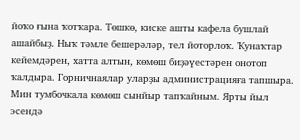йоҡо ғына ҡотҡара. Төшкө, киске ашты кафела бушлай ашайбыҙ. Ныҡ тәмле бешерәләр, тел йоторлоҡ. Ҡунаҡтар кейемдәрен, хатта алтын, көмөш биҙәүестәрен онотоп ҡалдыра. Горничнаялар уларҙы администрацияға тапшыра. Мин тумбочкала көмөш сынйыр тапҡайным. Ярты йыл эсендә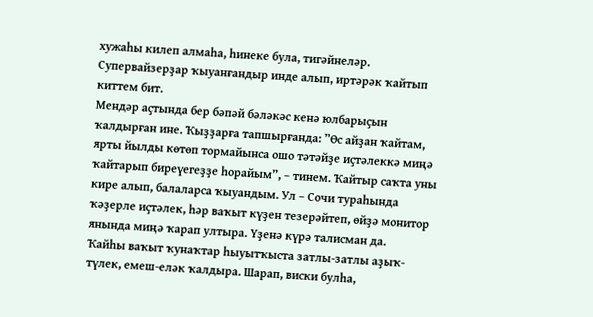хужаһы килеп алмаһа, һинеке була, тигәйнеләр. Супервайзерҙар ҡыуанғандыр инде алып, иртәрәк ҡайтып киттем бит.
Мендәр аҫтында бер бәпәй бәләкәс кенә юлбарыҫын ҡалдырған ине. Ҡыҙҙарға тапшырғанда: ”Өс айҙан ҡайтам, ярты йылды көтөп тормайынса ошо тәтәйҙе иҫтәлеккә миңә ҡайтарып биреүегеҙҙе һорайым”, – тинем. Ҡайтыр саҡта уны кире алып, балаларса ҡыуандым. Ул – Сочи тураһында ҡәҙерле иҫтәлек, һәр ваҡыт күҙен тезерәйтеп, өйҙә монитор янында миңә ҡарап ултыра. Үҙенә күрә талисман да.
Ҡайһы ваҡыт ҡунаҡтар һыуытҡыста затлы-затлы аҙыҡ-түлек, емеш-еләк ҡалдыра. Шарап, виски булһа,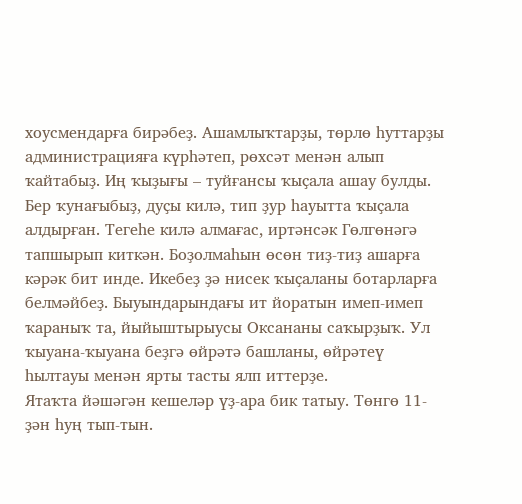хоусмендарға бирәбеҙ. Ашамлыҡтарҙы, төрлө һуттарҙы администрацияға күрһәтеп, рөхсәт менән алып ҡайтабыҙ. Иң ҡыҙығы – туйғансы ҡыҫала ашау булды. Бер ҡунағыбыҙ, дуҫы килә, тип ҙур һауытта ҡыҫала алдырған. Тегеһе килә алмағас, иртәнсәк Гөлгөнәгә тапшырып киткән. Боҙолмаһын өсөн тиҙ-тиҙ ашарға кәрәк бит инде. Икебеҙ ҙә нисек ҡыҫаланы ботарларға белмәйбеҙ. Быуындарындағы ит йоратын имеп-имеп ҡараныҡ та, йыйыштырыусы Оксананы саҡырҙыҡ. Ул ҡыуана-ҡыуана беҙгә өйрәтә башланы, өйрәтеү һылтауы менән ярты тасты ялп иттерҙе.
Ятаҡта йәшәгән кешеләр үҙ-ара бик татыу. Төнгө 11-ҙән һуң тып-тын.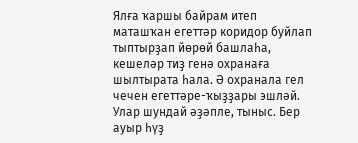Ялға ҡаршы байрам итеп маташҡан егеттәр коридор буйлап тыптырҙап йөрөй башлаһа, кешеләр тиҙ генә охранаға шылтырата һала. Ә охранала гел чечен егеттәре-ҡыҙҙары эшләй. Улар шундай әҙәпле, тыныс. Бер ауыр һүҙ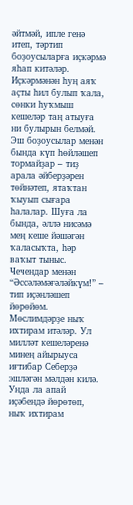әйтмәй, ипле генә итеп, тәртип боҙоусыларға иҫкәрмә яһап китәләр. Иҫкәрмәнән һуң аяҡ аҫты һил булып ҡала, сөнки һуҡмыш кешеләр таң атыуға ни булырын белмәй. Эш боҙоусылар менән бында күп һөйләшеп тормайҙар – тиҙ арала әйберҙәрен төйнәтеп, ятаҡтан ҡыуып сығара һалалар. Шуға ла бында, әллә нисәмә мең кеше йәшәгән ҡаласыҡта, һәр ваҡыт тыныс.
Чечендар менән “Әссәләмәғәләйкүм!” – тип иҫәнләшеп йөрөйөм. Мөслимдәрҙе ныҡ ихтирам итәләр. Ул милләт кешеләренә минең айырыуса иғтибар Себерҙә эшләгән мәлдән килә. Унда ла апай иҫәбендә йөрөтөп, ныҡ ихтирам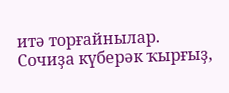итә торғайнылар.
Сочиҙа күберәк ҡырғыҙ,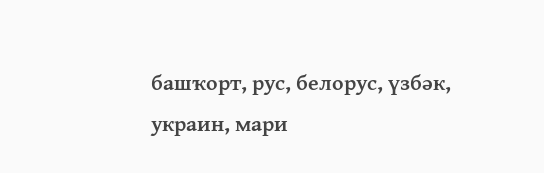башҡорт, рус, белорус, үзбәк, украин, мари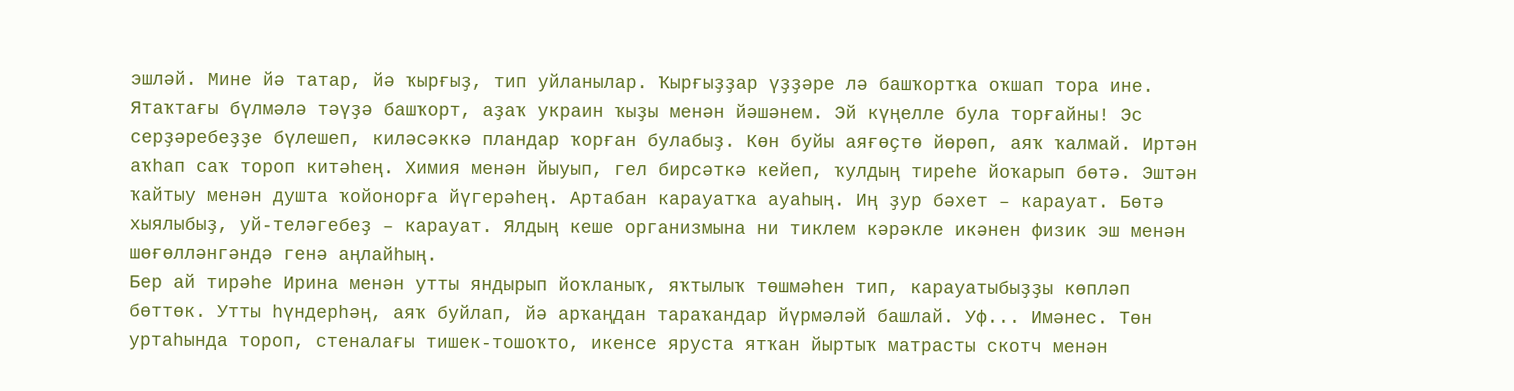эшләй. Мине йә татар, йә ҡырғыҙ, тип уйланылар. Ҡырғыҙҙар үҙҙәре лә башҡортҡа оҡшап тора ине.
Ятаҡтағы бүлмәлә тәүҙә башҡорт, аҙаҡ украин ҡыҙы менән йәшәнем. Эй күңелле була торғайны! Эс серҙәребеҙҙе бүлешеп, киләсәккә пландар ҡорған булабыҙ. Көн буйы аяғөҫтө йөрөп, аяҡ ҡалмай. Иртән аҡһап саҡ тороп китәһең. Химия менән йыуып, гел бирсәткә кейеп, ҡулдың тиреһе йоҡарып бөтә. Эштән ҡайтыу менән душта ҡойонорға йүгерәһең. Артабан карауатҡа ауаһың. Иң ҙур бәхет – карауат. Бөтә хыялыбыҙ, уй-теләгебеҙ – карауат. Ялдың кеше организмына ни тиклем кәрәкле икәнен физик эш менән шөғөлләнгәндә генә аңлайһың.
Бер ай тирәһе Ирина менән утты яндырып йоҡланыҡ, яҡтылыҡ төшмәһен тип, карауатыбыҙҙы көпләп бөттөк. Утты һүндерһәң, аяҡ буйлап, йә арҡаңдан тараҡандар йүрмәләй башлай. Уф... Имәнес. Төн уртаһында тороп, стеналағы тишек-тошоҡто, икенсе яруста ятҡан йыртыҡ матрасты скотч менән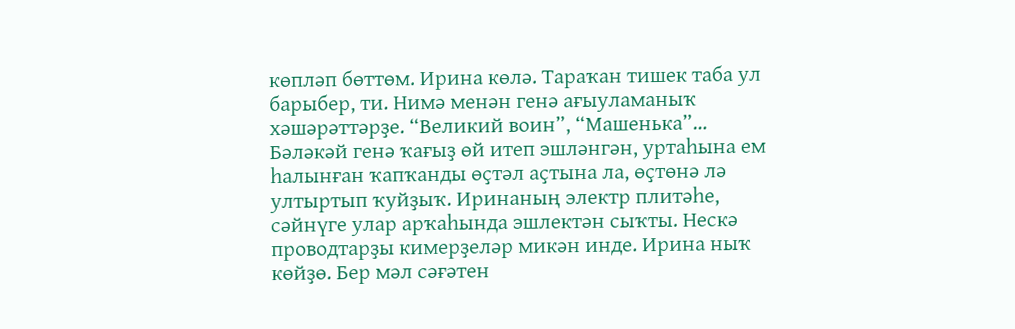көпләп бөттөм. Ирина көлә. Тараҡан тишек таба ул барыбер, ти. Нимә менән генә ағыуламаныҡ хәшәрәттәрҙе. “Великий воин”, “Машенька”… Бәләкәй генә ҡағыҙ өй итеп эшләнгән, уртаһына ем һалынған ҡапҡанды өҫтәл аҫтына ла, өҫтөнә лә ултыртып ҡуйҙыҡ. Иринаның электр плитәһе, сәйнүге улар арҡаһында эшлектән сыҡты. Нескә проводтарҙы кимерҙеләр микән инде. Ирина ныҡ көйҙө. Бер мәл сәғәтен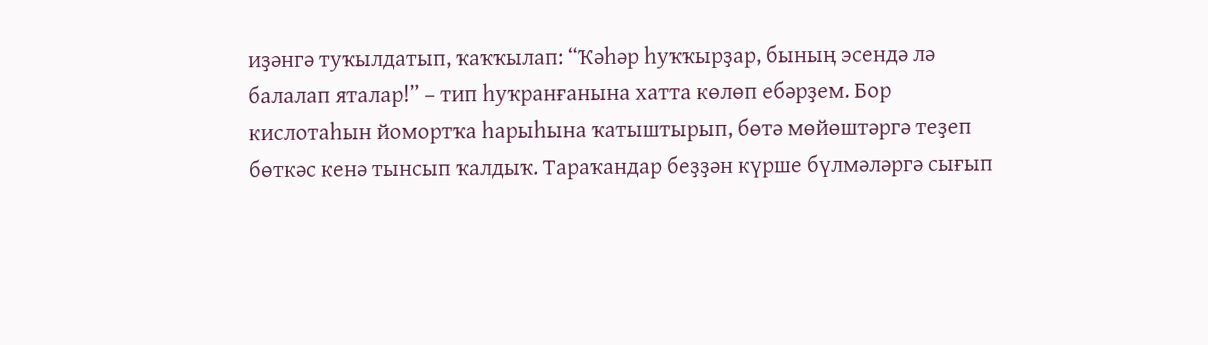иҙәнгә туҡылдатып, ҡаҡҡылап: “Ҡәһәр һуҡҡырҙар, бының эсендә лә балалап яталар!” – тип һуҡранғанына хатта көлөп ебәрҙем. Бор кислотаһын йомортҡа һарыһына ҡатыштырып, бөтә мөйөштәргә теҙеп бөткәс кенә тынсып ҡалдыҡ. Тараҡандар беҙҙән күрше бүлмәләргә сығып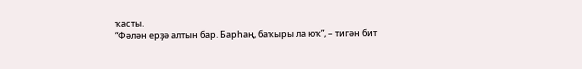ҡасты.
“Фәлән ерҙә алтын бар. Барһаң, баҡыры ла юҡ”, – тигән бит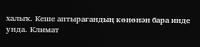халыҡ. Кеше аптырағандың көнөнән бара инде унда. Климат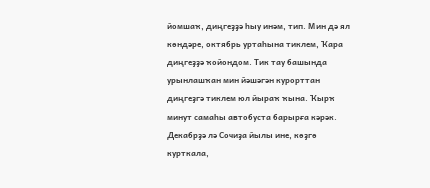йомшаҡ, диңгеҙҙә һыу инәм, тип. Мин дә ял көндәре, октябрь уртаһына тиклем, Ҡара диңгеҙҙә ҡойондом. Тик тау башында урынлашҡан мин йәшәгән курорттан диңгеҙгә тиклем юл йыраҡ ҡына. Ҡырҡ минут самаһы автобуста барырға кәрәк.
Декабрҙә лә Сочиҙа йылы ине, көҙгө курткала,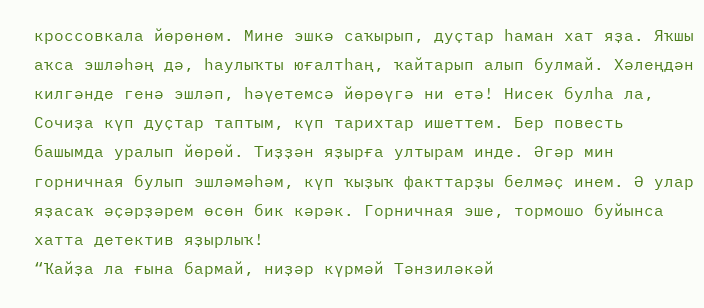кроссовкала йөрөнөм. Мине эшкә саҡырып, дуҫтар һаман хат яҙа. Яҡшы аҡса эшләһәң дә, һаулыҡты юғалтһаң, ҡайтарып алып булмай. Хәлеңдән килгәнде генә эшләп, һәүетемсә йөрөүгә ни етә! Нисек булһа ла, Сочиҙа күп дуҫтар таптым, күп тарихтар ишеттем. Бер повесть башымда уралып йөрөй. Тиҙҙән яҙырға ултырам инде. Әгәр мин горничная булып эшләмәһәм, күп ҡыҙыҡ факттарҙы белмәҫ инем. Ә улар яҙасаҡ әҫәрҙәрем өсөн бик кәрәк. Горничная эше, тормошо буйынса хатта детектив яҙырлыҡ!
“Ҡайҙа ла ғына бармай, ниҙәр күрмәй Тәнзиләкәй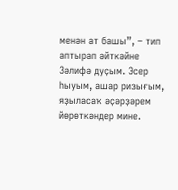менән ат башы”, – тип аптырап әйткәйне Зәлифә дуҫым. Эсер һыуым, ашар ризығым, яҙыласаҡ әҫәрҙәрем йөрөткәндер мине.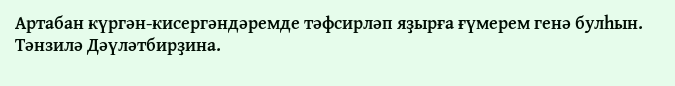Артабан күргән-кисергәндәремде тәфсирләп яҙырға ғүмерем генә булһын.
Тәнзилә Дәүләтбирҙина.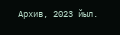Архив, 2023 йыл.